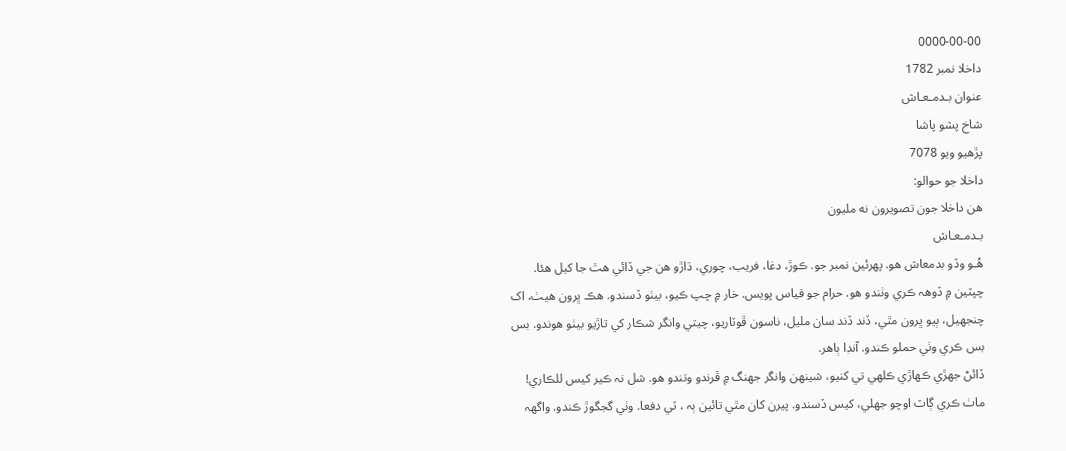0000-00-00
داخلا نمبر 1782
عنوان بـدمـعـاش
شاخ پشو پاشا
پڙهيو ويو 7078
داخلا جو حوالو:
هن داخلا جون تصويرون نه مليون
بـدمـعـاش
ھُـو وڏو بدمعاش ھو. پھرئين نمبر جو. ڪوڙ، دغا، فريب، چوري، ڌاڙو ھن جي ڏائي ھٿ جا کيل ھئا. چپٽين ۾ ڏوھہ ڪري وٺندو ھو. حرام جو قياس پويس. خار ۾ چپ ڪيو، بيٺو ڏسندو. ھڪ ڀرون ھيٺ، اک چنجھيل، ٻيو ڀرون مٿي، ڏند ڏند سان مليل، ناسون ڦوٽاريو، چيتي وانگر شڪار کي تاڙيو بيٺو ھوندو. بس بس ڪري وٺي حملو ڪندو. آنڊا ٻاھر.
ڏائڻ جھڙي ڪھاڙي ڪلھي تي کنيو، شينھن وانگر جهنگ ۾ ڦرندو وتندو ھو. شل نہ ڪير کيس للڪاري! ماٺ ڪري ڳاٽ اوچو جھلي، کيس ڏسندو. پيرن کان مٿي تائين ٻہ ، ٽي دفعا. وٺي گجگوڙ ڪندو. واگهہ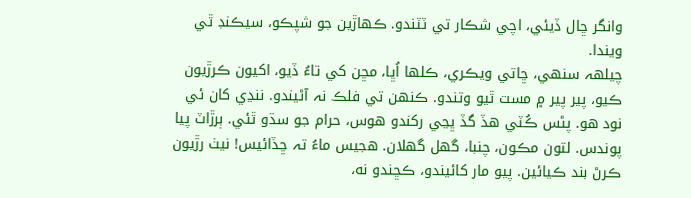وانگر ڇال ڏيئي، اچي شڪار تي ٽٽندو. ڪھاڙين جو شپڪو، سيڪنڊ ٿي ويندا.
چيلھہ سنھي، ڇاتي ويڪري، ڪلھا اُڀا، مڇن کي تاءُ ڏيو، اکيون ڪرڙيون ڪيو، پير پير ۾ مست ٿيو وتندو. ڪنھن تي فلڪ نہ آڻيندو. ننڍي کان ئي نود ھو. پڻس ڪُٽي ھڏ گڏ ڀڃي رکندو ھوس، حرام جو سڌو ٿئي. ٻرڙاٽ پيا پوندس. لتون مڪون، چنبا، گهل گهلان. ھجيس ماءُ تہ ڇڏائيس! نيٺ رڙيون ڪرڻ بند ڪيائين. پيو مار کائيندو، ڪڇندو نه،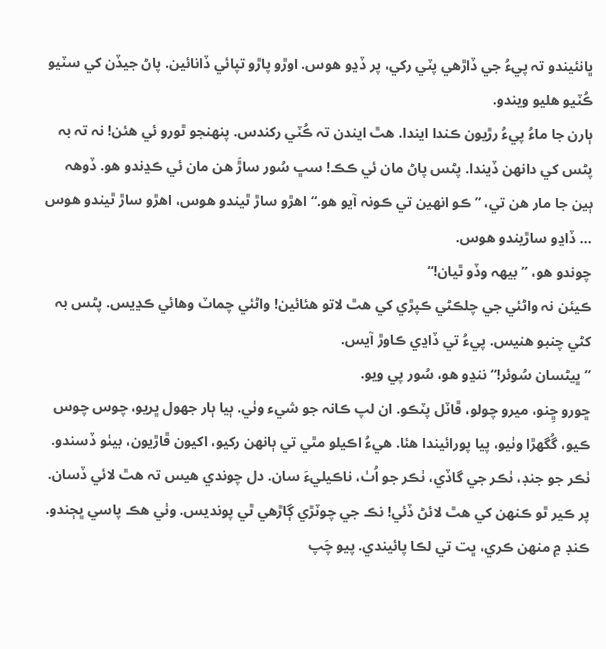ڀانئيندو تہ پيءُ جي ڏاڙھي پٽي رکي، پر ڏڍو ھوس. اوڙو پاڙو تپائي ڏانائين. پاڻ جيڏن کي سٽيو ڪُٽيو ھليو ويندو.
ٻارن جا ماءُ پيءُ رڙيون ڪندا ايندا. ھٿ ايندن تہ ڪُٽي رکندس. پنھنجو ٿورو ئي ھئن! نہ تہ بہ پڻس کي دانھن ڏيندا. پڻس پاڻ مان ئي ڪڪ! سڀ سُور ساڙَ ھن مان ئي ڪڍندو ھو. ڏوھہ ٻين جا مار ھن تي، ” ڪو انھين تي ڪونہ آيو ھو.“ اھڙو ساڙ ٿيندو ھوس، اھڙو ساڙ ٿيندو ھوس ... ڏاڍو ساڙيندو ھوس.
چوندو ھو، ”بيھہ وڏو ٿيان!“
ڪيئن نہ واڻئي جي چلڪڻي ڪپڙي کي ھٿ لاتو ھئائين! واڻئي چماٽ وھائي ڪڍيس. پڻس بہ کڻي چنبو ھنيس. پيءُ تي ڏاڍي ڪاوڙ آيس.
”ڀيڻسان سُوئر!“ ننڍو ھو، سُور پي ويو.
ڇورو ڇِنو، ميرو چولو، ڦاٽل پٽڪو. ان لپ ڪانہ جو شيء وٺي. ٻيا ٻار جھول ڀريو، چوس چوس ڪيو، گُگهڙا وٺيو، پيا پورائيندا ھئا. ھيءُ اڪيلو مٿي تي ٻانھن رکيو، اکيون ڦاڙيون، بيٺو ڏسندو. ٺڪر جو جنڊ، ٺڪر جي گاڏي، ٺڪر جو اُٺ، ناڪيليءَ سان. دل چوندي ھيس تہ ھٿ لائي ڏسان. پر ڪير ٿو ڪنھن کي ھٿ لائڻ ڏئي! نڪ جي چوٽڙي ڳاڙهي ٿي پونديس. وٺي ھڪ پاسي ڀڄندو. ڪنڊ ۾ منھن ڪري، ڀت تي لڪا پائيندي. پيو چَپ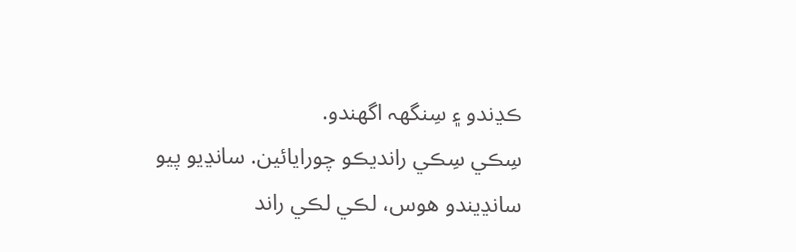ڪڍندو ۽ سِنگهہ اگهندو.
سِڪي سِڪي رانديڪو چورايائين. سانڍيو پيو سانڍيندو ھوس، لڪي لڪي راند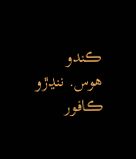ڪندو ھوس. ننڍڙو ڪافور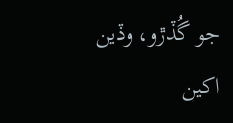جو گُڏڙو، وڏين اکين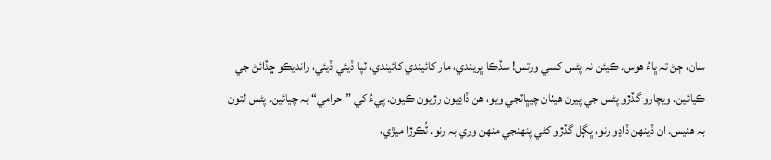سان، ڄڻ تہ ڀاءُ ھوس. ڪيئن نہ پڻس کسي ورتس! سڏڪا ڀريندي، مار کائيندي کائيندي، ٽپا ڏيئي ڏيئي، رانديڪو ڇڏائڻ جي ڪيائين. ويچارو گڏڙو پڻس جي پيرن ھيٺان چيڀاٽجي ويو، ھن ڏاڍيون رڙيون ڪيون. پيءُ کي ”حرامي“ بہ چيائين. پڻس لتون بہ ھنيس. ان ڏينھن ڏاڍو رنو، ڀڳل گڏڙو کڻي پنھنجي منھن وري بہ رنو. ٽُڪرڙا ميڙي،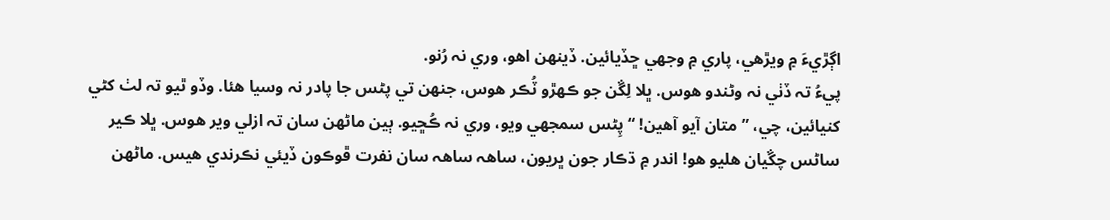اڳڙيءَ ۾ ويڙھي، پاري ۾ وجھي ڇڏيائين. ڏينھن اھو، وري نہ رُنو.
پيءُ تہ ڏٺي نہ وڻندو ھوس. ڀلا لِڱن جو ڪھڙو ٽُڪر ھوس، جنھن تي پڻس جا پادر نہ وسيا ھئا. وڏو ٿيو تہ لٺ کڻي کنيائين، چي، ”متان آيو آھين! “پِڻس سمجھي ويو، وري نہ ڪُڇيو. ٻين ماڻهن سان تہ ازلي وير ھوس. ڀلا ڪير ساڻس چڱيان ھليو ھو! اندر ۾ ڌڪار جون ڀريون، ساھہ ساھہ سان نفرت ڦوڪون ڏيئي نڪرندي ھيس. ماڻهن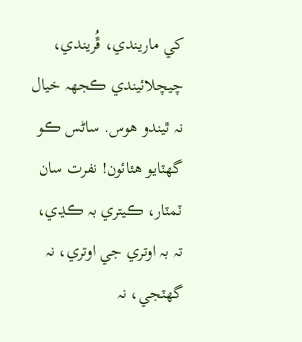کي ماريندي، ڦُريندي، چيچلائيندي ڪجهہ خيال نہ ٿيندو ھوس. ساڻس ڪو گهٽايو ھئائون! نفرت سان ٽمٽار، ڪيتري بہ ڪڍي، تہ بہ اوتري جي اوتري، نہ گهٽجي، نہ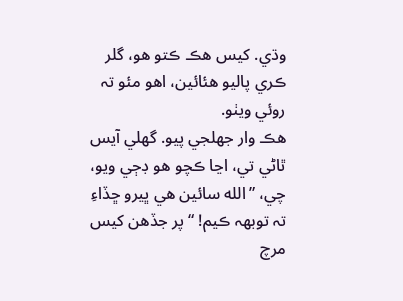وڌي. کيس ھڪ ڪتو ھو، گلر ڪري پاليو ھئائين، اھو مئو تہ روئي ويٺو.
ھڪ وار جهلجي پيو. گهلي آيس ٿاڻي تي، اڃا ڪچو ھو ڊڄي ويو، چي، ”الله سائين ھي ڀيرو ڇڏاءِ تہ توبھہ ڪيم! “ پر جڏھن کيس مرچ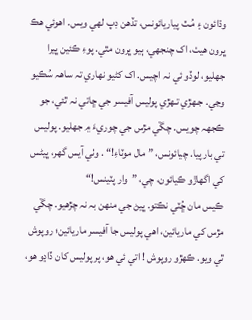وڌائون ۽ مُـٽ پياريائونس، تڏھن ڊپ لھي ويس. اھوئي ھڪ ڀرون ھيٺ، اک چنجھي، ٻيو ڀرون مٿي. پوءِ ڪئين ڀيرا جهليو، لوڏو ئي نہ اچيس. اک کڻيو نھاري تہ ساھہ سُڪيو وڃي. جـھڙي تـھڙي پوليس آفيسر جي ڇاتي نہ ٿئي، جو ڪجهہ چويس. چڱي مڙس جي چوريءَ ۾ جھليو. پوليس تي بار پيا. چيائونس، ” مال موٽاءِ!“ . وٺي آيس گهر، ڀيڻس کي اگهاڙو ڪيائون، چي، ”وار پٽينس!“
ڪيس مان ڇُٽي نڪتو. ڀيڻ جي منھن بہ نہ چڙھيو. چڱي مڙس کي ماريائين، اھي پوليس جا آفيسر ماريائين؛ روپوش ٿي ويو. ڪھڙو روپوش ! اتي ئي ھو، پر پوليس کان ڏاڍو ھو،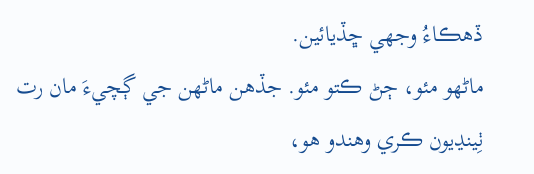ڏھڪاءُ وجھي ڇڏيائين.
ماڻهو مئو، ڄڻ ڪتو مئو. جڏھن ماڻهن جي ڳچيءَ مان رت ٺِينڍيون ڪري وھندو هو،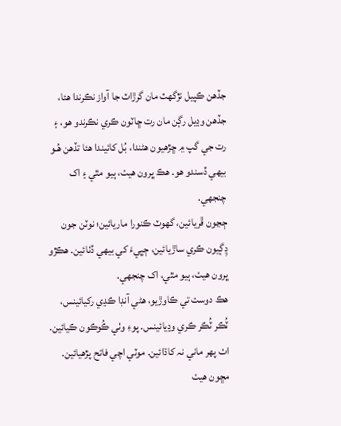جڏھن ڪپيل نڙگهٽ مان گرڙاٽ جا آواز نڪرندا ھئا، جڏھن وڍيل رڳن مان رت ڇاٽون ڪري نڪرندو ھو، ۽ رت جي گپ ۾ ڇڙھيون ھڻندا، بُل کائيندا ھئا تڏھن ھُـو بيھي ڏسندو ھو. ھڪ ڀرون ھيٺ، ٻيو مٿي ۽ اک چنجھي.
ڄڃون ڦريائين، گهوٽ ڪنورا ماريائين؛ نوٽن جون ڍِڳيون ڪري ساڙيائين، ڄڀيءَ کي بيھي ڏٺائين. ھڪڙو ڀرون ھيٺ، ٻيو مٿي، اک چنجھي.
ھڪ دوست تي ڪاوڙيو، ھڻي آنڊا ڪڍي رکيائينس، ٽُڪر ٽُڪر ڪري وڍيائينس. پوءِ وٺي ڪُوڪون ڪيائين. اٺ پھر ماني نہ کاڌائين. موٽي اچي فاتح پڙھيائين. مڇون ھيٺ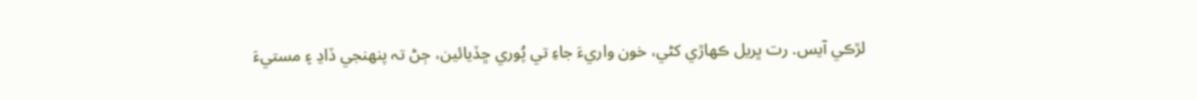لڙڪي آيس. رت ڀريل ڪھاڙي کڻي، خون واريءَ جاءِ تي پُوري ڇڏيائين، ڄڻ تہ پنھنجي ڏاڍ ۽ مستيءَ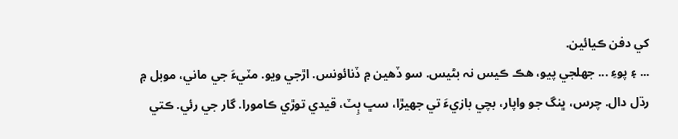کي دفن ڪيائين.
... ۽ پوءِ ... جھلجي پيو، ھڪ ڪيس نہ بڻيس. سو ڏھين ۾ ڏنائونس. اڙجي ويو. مٽيءَ جي ماني، موبل ۾ رڌل دال. چرس، ڀنگ جو واپار، بچي بازيءَ تي جھيڙا، سڀ ٻِٽ، قيدي توڙي ڪامورا. گار جي رئي. ڪتي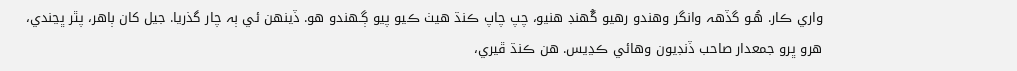واري ڪار. ھُـو گڏھہ وانگر وھندو رھيو گُهنڊ ھنيو، چپ چاپ ڪنڌ ھيٺ ڪيو پيو ڳـھندو ھو. ڏينھن ئي ٻہ چار گذريا. جيل کان ٻاھر، پٿر ڀڃندي، ھرو ڀرو جمعدار صاحب ڏنڊيون وھائي ڪڍيس. ھن ڪنڌ ڦيري،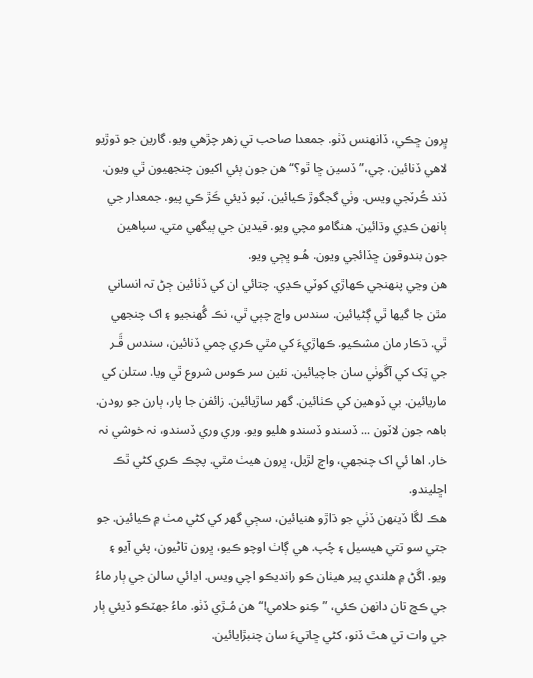ڀِرون ڇڪي، ڏانھنس ڏٺو. جمعدا صاحب تي زھر چڙھي ويو. گارين جو ڌوڙيو لاهي ڏنائين. چي،” ڏسين ڇا ٿو؟“ ھن جون ٻئي اکيون چنجھيون ٿي ويون. ڏند ڪُرٽجي ويس. وٺي گجگوڙ ڪيائين. ٽپو ڏيئي ڪَڙ ڪي پيو. جمعدار جي ٻانھن ڪڍي وڌائين. ھنگامو مچي ويو. قيدين جي ٻيگهي متي. سپاھين جون بندوقون ڇڏائجي ويون. ھُـو ڀڄي ويو.
ھن وڃي پنھنجي ڪھاڙي کوٽي ڪڍي. چتائي ان کي ڏٺائين ڄڻ تہ انساني مٿن جا گيھا ٿي ڳڻيائين. سندس واڇ چٻي ٿي، نڪ گُهنجيو ۽ اک چنجھي ٿي. ڌڪار مان مشڪيو. ڪھاڙيءَ کي مٿي ڪري چمي ڏنائين، سندس ڦَـر جي تِک کي آڱوٺي سان جاچيائين. نئين سر ڪوس شروع ٿي ويا. ستلن کي ماريائين. بي ڏوھين کي ڪٺائين. گهر ساڙيائين. زائفن جا پار، ٻارن جو رودن. باھہ جون لاٽون ... ڏسندو ڏسندو ھليو ويو. وري وري ڏسندو، نہ خوشي نہ خار. اھا ئي اک چنجھي، واڇ لڙيل، ڀرون ھيٺ مٿي. پچڪ ڪري کڻي ٿڪ اڇليندو.
ھڪ لڱا ڏينھن ڏٺي جو ڌاڙو ھنيائين، سڄي گهر کي کڻي مٺ ۾ ڪيائين. جو جتي سو تتي ھيسيل ۽ چُپ. ھي ڳاٺ اوچو ڪيو، ڀرون تاڻيون، پئي آيو ۽ ويو. اڱڻ ۾ ھلندي پير ھيٺان ڪو رانديڪو اچي ويس. اڍائي سالن جي ٻار ماءُ جي ڪڇ تان دانھن ڪئي، ”ڪِنو حلامي!“ ھن مُـڙي ڏٺو. ماءُ جھٽڪو ڏيئي ٻار جي وات تي ھٿ ڏنو، کڻي ڇاتيءَ سان چنبڙايائين.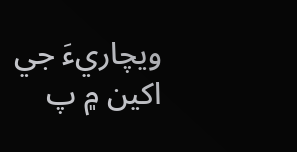ويچاريءَ جي اکين ۾ پ